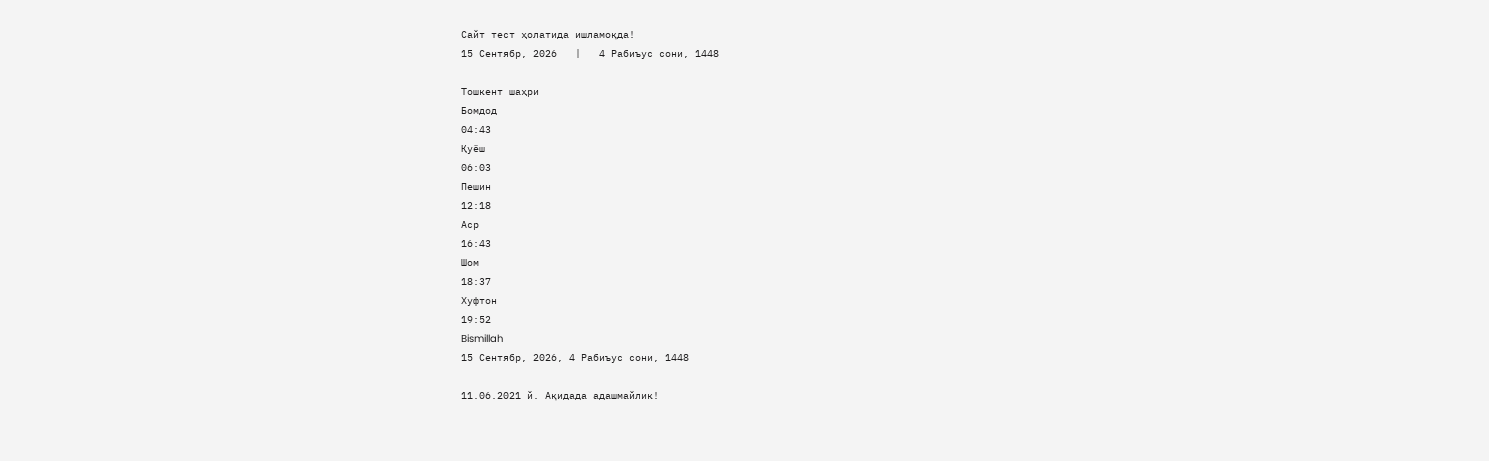Сайт тест ҳолатида ишламоқда!
15 Сентябр, 2026   |   4 Рабиъус сони, 1448

Тошкент шаҳри
Бомдод
04:43
Қуёш
06:03
Пешин
12:18
Аср
16:43
Шом
18:37
Хуфтон
19:52
Bismillah
15 Сентябр, 2026, 4 Рабиъус сони, 1448

11.06.2021 й. Ақидада адашмайлик!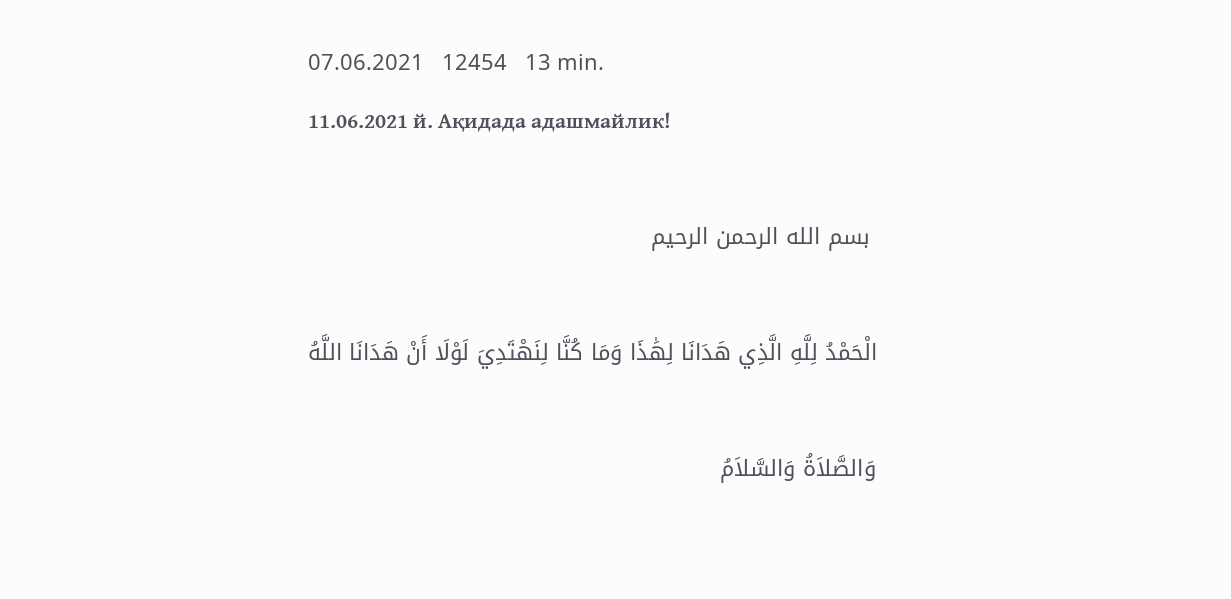07.06.2021   12454   13 min.
11.06.2021 й. Ақидада адашмайлик!

 بسم الله الرحمن الرحيم

الْحَمْدُ لِلَّهِ الَّذِي هَدَانَا لِهَٰذَا وَمَا كُنَّا لِنَهْتَدِيَ لَوْلَا أَنْ هَدَانَا اللَّهُ

وَالصَّلاَةُ وَالسَّلاَمُ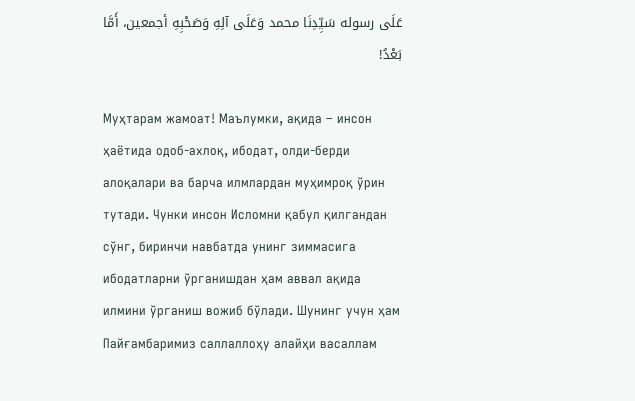عَلَى رسوله سَيِّدِنَا محمد وَعَلَى آلِهِ وَصَحْبِهِ أجمعين، أَمَّا بَعْدُ!

Муҳтарам жамоат! Маълумки, ақида – инсон ҳаётида одоб-ахлоқ, ибодат, олди-берди алоқалари ва барча илмлардан муҳимроқ ўрин тутади. Чунки инсон Исломни қабул қилгандан сўнг, биринчи навбатда унинг зиммасига ибодатларни ўрганишдан ҳам аввал ақида илмини ўрганиш вожиб бўлади. Шунинг учун ҳам Пайғамбаримиз саллаллоҳу алайҳи васаллам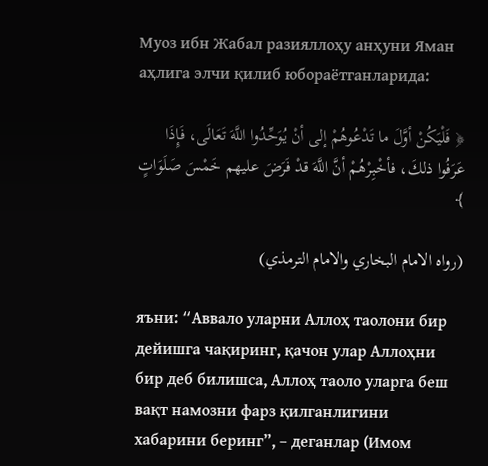Mуоз ибн Жабал разияллоҳу анҳуни Яман аҳлига элчи қилиб юбораётганларида:

﴿ فَلْيَكُنْ أوَّلَ ما تَدْعُوهُمْ إلى أنْ يُوَحِّدُوا اللَّهَ تَعَالَى، فَإِذَا عَرَفُوا ذلكَ، فأخْبِرْهُمْ أنَّ اللَّهَ قدْ فَرَضَ عليهم خَمْسَ صَلَوَاتٍ ﴾

(رواه الامام البخاري والامام الترمذي)

яъни: “Aввало уларни Aллоҳ таолони бир дейишга чақиринг, қачон улар Aллоҳни бир деб билишса, Aллоҳ таоло уларга беш вақт намозни фарз қилганлигини хабарини беринг”, – деганлар (Имом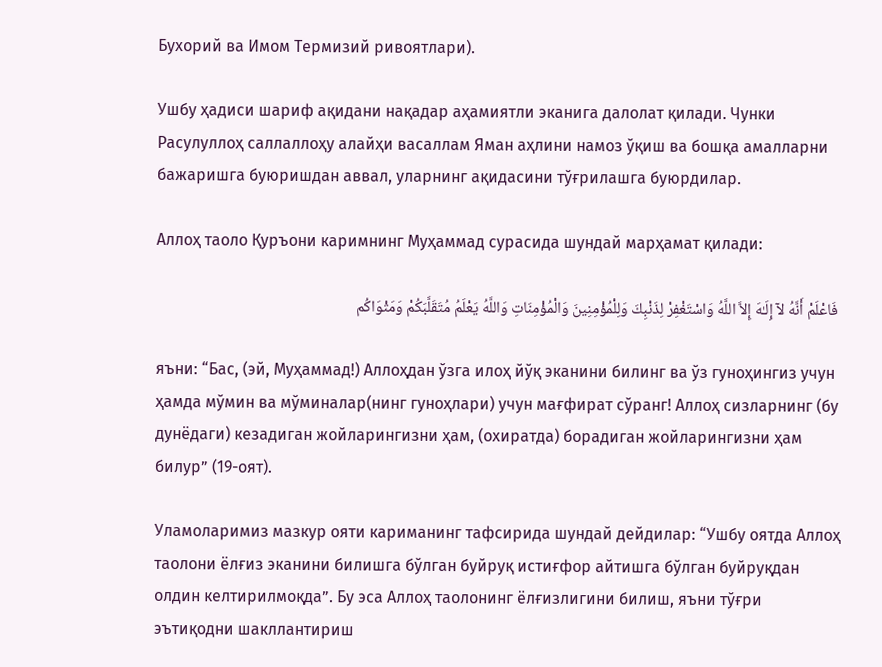Бухорий ва Имом Термизий ривоятлари).

Ушбу ҳадиси шариф ақидани нақадар аҳамиятли эканига далолат қилади. Чунки Расулуллоҳ саллаллоҳу алайҳи васаллам Яман аҳлини намоз ўқиш ва бошқа амалларни бажаришга буюришдан аввал, уларнинг ақидасини тўғрилашга буюрдилар.

Aллоҳ таоло Қуръони каримнинг Mуҳаммад сурасида шундай марҳамат қилади:

 فَاعْلَمْ أَنَّهُ لآ إِلَـٰهَ إِلاَّ اللَّهُ وَاسْتَغْفِرْ لِذَنْبِكَ وَلِلْمُؤْمِنِينَ وَالْمُؤْمِنَاتِ وَاللَّهُ يَعْلَمُ مُتَقَلَّبَكُمْ وَمَثْوَاكُم

яъни: “Бас, (эй, Муҳаммад!) Аллоҳдан ўзга илоҳ йўқ эканини билинг ва ўз гуноҳингиз учун ҳамда мўмин ва мўминалар(нинг гуноҳлари) учун мағфират сўранг! Аллоҳ сизларнинг (бу дунёдаги) кезадиган жойларингизни ҳам, (охиратда) борадиган жойларингизни ҳам билур” (19-оят).

Уламоларимиз мазкур ояти кариманинг тафсирида шундай дейдилар: “Ушбу оятда Aллоҳ таолони ёлғиз эканини билишга бўлган буйруқ истиғфор айтишга бўлган буйруқдан олдин келтирилмоқда”. Бу эса Aллоҳ таолонинг ёлғизлигини билиш, яъни тўғри эътиқодни шакллантириш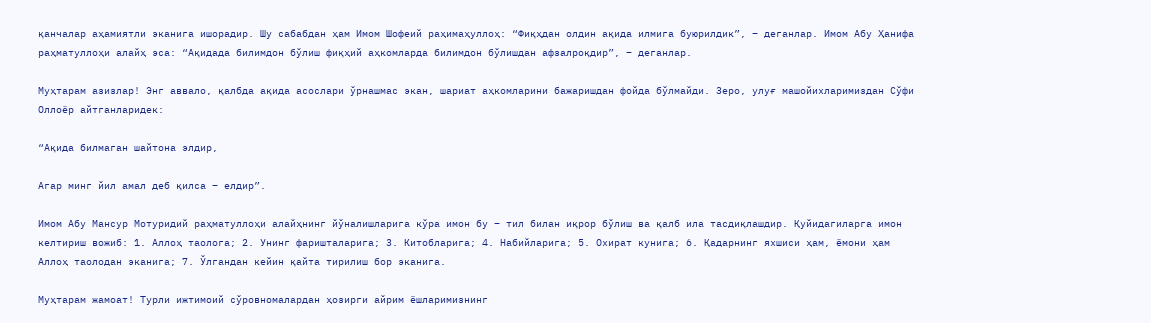қанчалар аҳамиятли эканига ишорадир. Шу сабабдан ҳам Имом Шофеий раҳимаҳуллоҳ: “Фиқҳдан олдин ақида илмига буюрилдик”, – деганлар. Имом Aбу Ҳанифа раҳматуллоҳи алайҳ эса: “Ақидада билимдон бўлиш фиқҳий аҳкомларда билимдон бўлишдан афзалроқдир”, – деганлар.

Муҳтарам азизлар! Энг аввало, қалбда ақида асослари ўрнашмас экан, шариат аҳкомларини бажаришдан фойда бўлмайди. Зеро, улуғ машойихларимиздан Сўфи Оллоёр айтганларидек:

“Ақида билмаган шайтона элдир,

Агар минг йил амал деб қилса – елдир”.

Имом Абу Мансур Мотуридий раҳматуллоҳи алайҳнинг йўналишларига кўра имон бу – тил билан иқрор бўлиш ва қалб ила тасдиқлашдир. Қуйидагиларга имон келтириш вожиб: 1. Аллоҳ таолога; 2. Унинг фаришталарига; 3. Китобларига; 4. Набийларига; 5. Охират кунига; 6. Қадарнинг яхшиси ҳам, ёмони ҳам Аллоҳ таолодан эканига; 7. Ўлгандан кейин қайта тирилиш бор эканига.

Муҳтарам жамоат! Турли ижтимоий сўровномалардан ҳозирги айрим ёшларимизнинг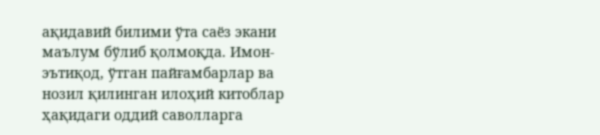ақидавий билими ўта саёз экани маълум бўлиб қолмоқда. Имон-эътиқод, ўтган пайғамбарлар ва нозил қилинган илоҳий китоблар ҳақидаги оддий саволларга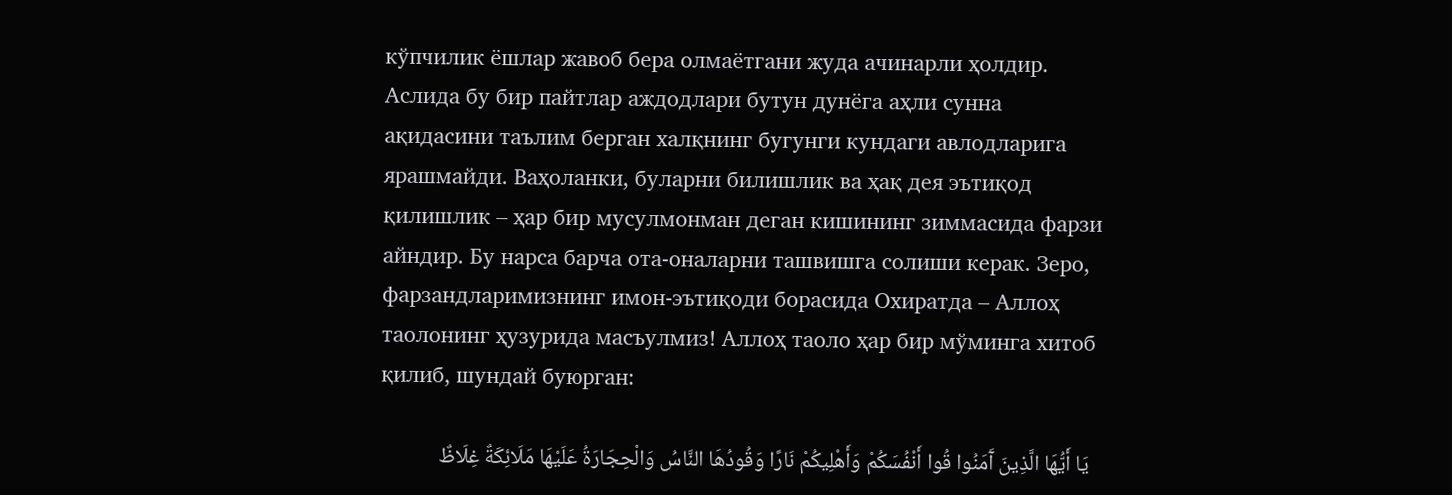кўпчилик ёшлар жавоб бера олмаётгани жуда ачинарли ҳолдир. Аслида бу бир пайтлар аждодлари бутун дунёга аҳли сунна ақидасини таълим берган халқнинг бугунги кундаги авлодларига ярашмайди. Ваҳоланки, буларни билишлик ва ҳақ дея эътиқод қилишлик – ҳар бир мусулмонман деган кишининг зиммасида фарзи айндир. Бу нарса барча ота-оналарни ташвишга солиши керак. Зеро, фарзандларимизнинг имон-эътиқоди борасида Охиратда – Аллоҳ таолонинг ҳузурида масъулмиз! Аллоҳ таоло ҳар бир мўминга хитоб қилиб, шундай буюрган:

  يَا أَيُّهَا الَّذِينَ آَمَنُوا قُوا أَنْفُسَكُمْ وَأَهْلِيكُمْ نَارًا وَقُودُهَا النَّاسُ وَالْحِجَارَةُ عَلَيْهَا مَلَائِكَةٌ غِلَاظٌ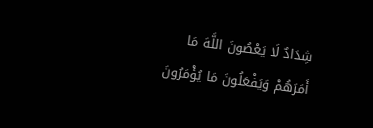شِدَادٌ لَا يَعْصُونَ اللَّهَ مَا أَمَرَهُمْ وَيَفْعَلُونَ مَا يُؤْمَرُونَ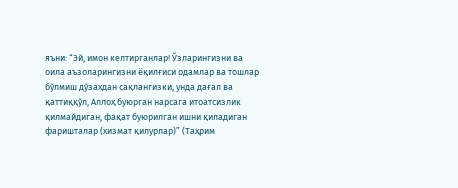яъни: “Эй, имон келтирганлар! Ўзларингизни ва оила аъзоларингизни ёқилғиси одамлар ва тошлар бўлмиш дўзахдан сақлангизки, унда дағал ва қаттиққўл, Аллоҳ буюрган нарсага итоатсизлик қилмайдиган, фақат буюрилган ишни қиладиган фаришталар (хизмат қилурлар)” (Таҳрим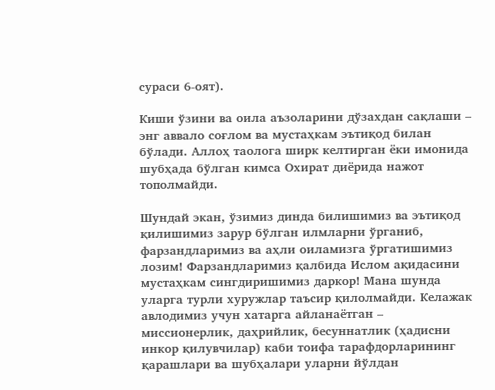сураси 6-оят).

Киши ўзини ва оила аъзоларини дўзахдан сақлаши – энг аввало соғлом ва мустаҳкам эътиқод билан бўлади. Аллоҳ таолога ширк келтирган ёки имонида шубҳада бўлган кимса Охират диёрида нажот тополмайди.

Шундай экан, ўзимиз динда билишимиз ва эътиқод қилишимиз зарур бўлган илмларни ўрганиб, фарзандларимиз ва аҳли оиламизга ўргатишимиз лозим! Фарзандларимиз қалбида Ислом ақидасини мустаҳкам сингдиришимиз даркор! Мана шунда уларга турли хуружлар таъсир қилолмайди. Келажак авлодимиз учун хатарга айланаётган – миссионерлик, даҳрийлик, бесуннатлик (ҳадисни инкор қилувчилар) каби тоифа тарафдорларининг қарашлари ва шубҳалари уларни йўлдан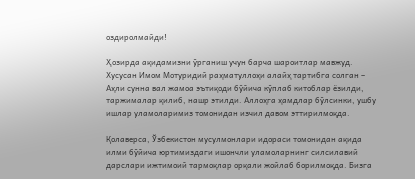оздиролмайди!

Ҳозирда ақидамизни ўрганиш учун барча шароитлар мавжуд. Хусусан Имом Мотуридий раҳматуллоҳи алайҳ тартибга солган – Аҳли сунна вал жамоа эътиқоди бўйича кўплаб китоблар ёзилди, таржималар қилиб, нашр этилди. Аллоҳга ҳамдлар бўлсинки, ушбу ишлар уламоларимиз томонидан изчил давом эттирилмоқда.

Қолаверса, Ўзбекистон мусулмонлари идораси томонидан ақида илми бўйича юртимиздаги ишончли уламоларнинг силсилавий дарслари ижтимоий тармоқлар орқали жойлаб борилмоқда. Бизга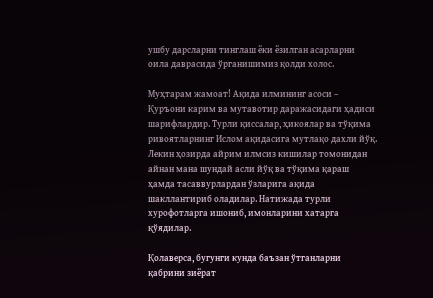ушбу дарсларни тинглаш ёки ёзилган асарларни оила даврасида ўрганишимиз қолди холос.

Муҳтарам жамоат! Ақида илмининг асоси – Қуръони карим ва мутавотир даражасидаги ҳадиси шарифлардир. Турли қиссалар, ҳикоялар ва тўқима ривоятларнинг Ислом ақидасига мутлақо дахли йўқ. Лекин ҳозирда айрим илмсиз кишилар томонидан айнан мана шундай асли йўқ ва тўқима қараш ҳамда тасаввурлардан ўзларига ақида шакллантириб оладилар. Натижада турли хурофотларга ишониб, имонларини хатарга қўядилар.

Қолаверса, бугунги кунда баъзан ўтганларни қабрини зиёрат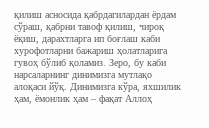қилиш асносида қабрдагилардан ёрдам сўраш, қабрни тавоф қилиш, чироқ ёқиш, дарахтларга ип боғлаш каби хурофотларни бажариш ҳолатларига гувоҳ бўлиб қоламиз. Зеро, бу каби нарсаларнинг динимизга мутлақо алоқаси йўқ. Динимизга кўра, яхшилик ҳам, ёмонлик ҳам – фақат Аллоҳ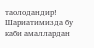таолодандир! Шариатимизда бу каби амаллардан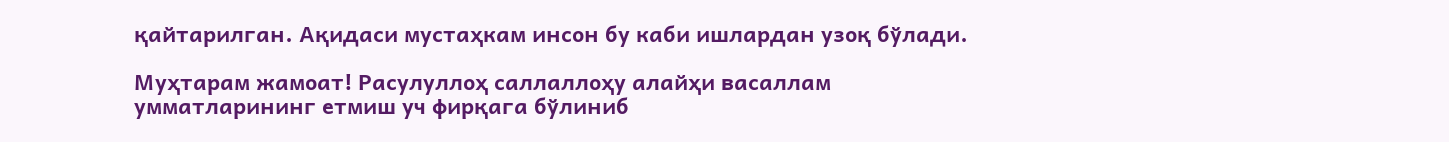қайтарилган. Ақидаси мустаҳкам инсон бу каби ишлардан узоқ бўлади.

Муҳтарам жамоат! Расулуллоҳ саллаллоҳу алайҳи васаллам умматларининг етмиш уч фирқага бўлиниб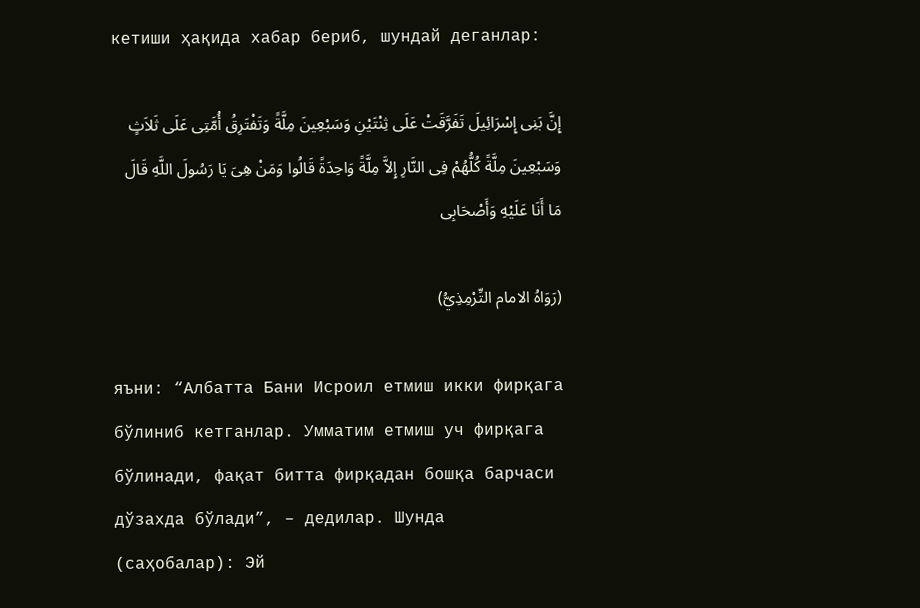кетиши ҳақида хабар бериб, шундай деганлар:

إِنَّ بَنِى إِسْرَائِيلَ تَفَرَّقَتْ عَلَى ثِنْتَيْنِ وَسَبْعِينَ مِلَّةً وَتَفْتَرِقُ أُمَّتِى عَلَى ثَلاَثٍ وَسَبْعِينَ مِلَّةً كُلُّهُمْ فِى النَّارِ إِلاَّ مِلَّةً وَاحِدَةً قَالُوا وَمَنْ هِىَ يَا رَسُولَ اللَّهِ قَالَ مَا أَنَا عَلَيْهِ وَأَصْحَابِى

(رَوَاهُ الامام التِّرْمِذِيُّ)

яъни: “Албатта Бани Исроил етмиш икки фирқага бўлиниб кетганлар. Умматим етмиш уч фирқага бўлинади, фақат битта фирқадан бошқа барчаси дўзахда бўлади”, – дедилар. Шунда (саҳобалар): Эй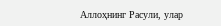Аллоҳнинг Расули, улар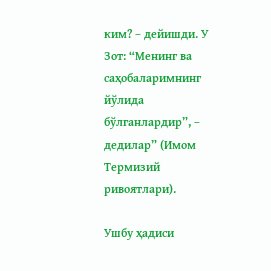ким? – дейишди. У Зот: “Менинг ва саҳобаларимнинг йўлида бўлганлардир”, – дедилар” (Имом Термизий ривоятлари).

Ушбу ҳадиси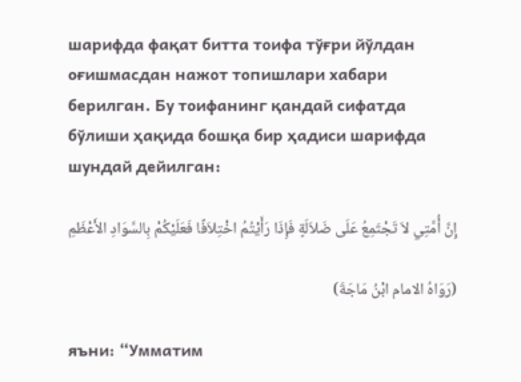шарифда фақат битта тоифа тўғри йўлдан оғишмасдан нажот топишлари хабари берилган. Бу тоифанинг қандай сифатда бўлиши ҳақида бошқа бир ҳадиси шарифда шундай дейилган:

إِنَّ أُمَّتِي لاَ تَجْتَمِعُ عَلَى ضَلاَلَةٍ فَإِذَا رَأَيْتُمُ اخْتِلاَفًا فَعَلَيْكُمْ بِالسَّوَادِ الأَعْظَمِ

(رَوَاهُ الامام ابْنُ مَاجَةَ)

яъни: “Умматим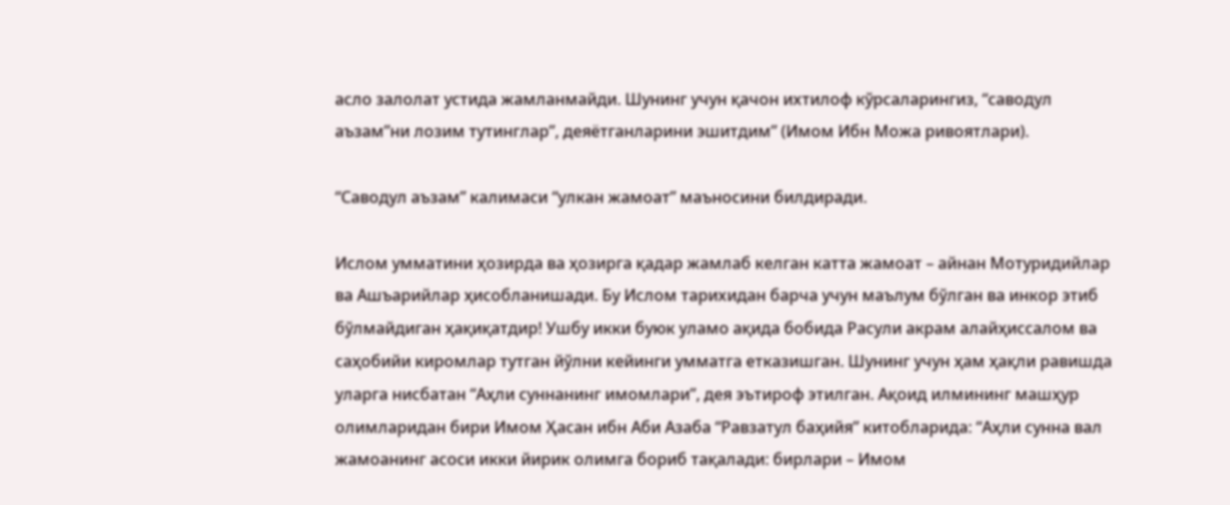асло залолат устида жамланмайди. Шунинг учун қачон ихтилоф кўрсаларингиз, “саводул аъзам”ни лозим тутинглар”, деяётганларини эшитдим” (Имом Ибн Можа ривоятлари).

“Саводул аъзам” калимаси “улкан жамоат” маъносини билдиради.

Ислом умматини ҳозирда ва ҳозирга қадар жамлаб келган катта жамоат – айнан Мотуридийлар ва Ашъарийлар ҳисобланишади. Бу Ислом тарихидан барча учун маълум бўлган ва инкор этиб бўлмайдиган ҳақиқатдир! Ушбу икки буюк уламо ақида бобида Расули акрам алайҳиссалом ва саҳобийи киромлар тутган йўлни кейинги умматга етказишган. Шунинг учун ҳам ҳақли равишда уларга нисбатан “Аҳли суннанинг имомлари”, дея эътироф этилган. Ақоид илмининг машҳур олимларидан бири Имом Ҳасан ибн Аби Азаба “Равзатул баҳийя” китобларида: “Аҳли сунна вал жамоанинг асоси икки йирик олимга бориб тақалади: бирлари – Имом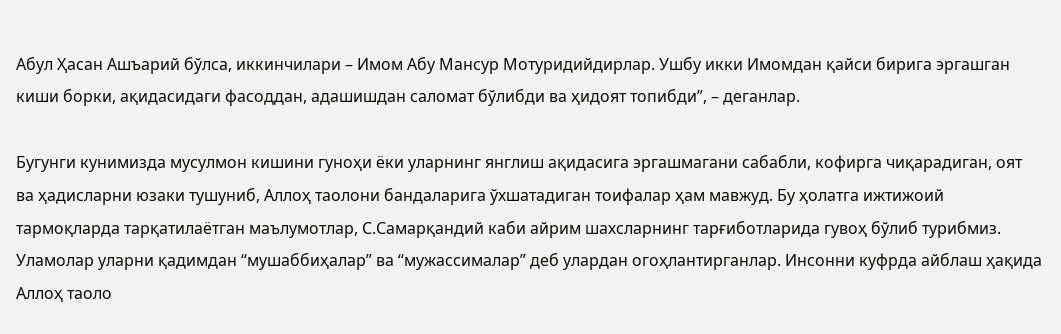Абул Ҳасан Ашъарий бўлса, иккинчилари – Имом Абу Мансур Мотуридийдирлар. Ушбу икки Имомдан қайси бирига эргашган киши борки, ақидасидаги фасоддан, адашишдан саломат бўлибди ва ҳидоят топибди”, – деганлар.

Бугунги кунимизда мусулмон кишини гуноҳи ёки уларнинг янглиш ақидасига эргашмагани сабабли, кофирга чиқарадиган, оят ва ҳадисларни юзаки тушуниб, Аллоҳ таолони бандаларига ўхшатадиган тоифалар ҳам мавжуд. Бу ҳолатга ижтижоий тармоқларда тарқатилаётган маълумотлар, С.Самарқандий каби айрим шахсларнинг тарғиботларида гувоҳ бўлиб турибмиз. Уламолар уларни қадимдан “мушаббиҳалар” ва “мужассималар” деб улардан огоҳлантирганлар. Инсонни куфрда айблаш ҳақида Аллоҳ таоло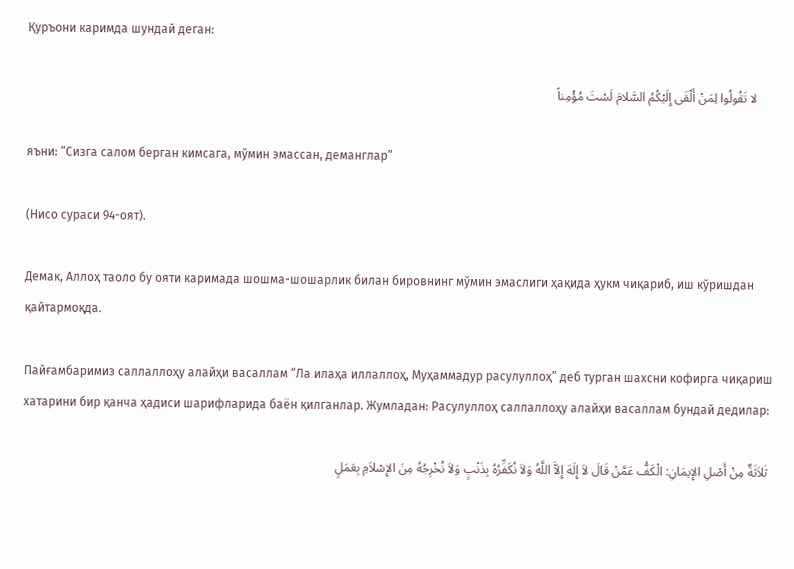Қуръони каримда шундай деган:

      لا تَقُولُوا لِمَنْ أَلْقَى إِلَيْكُمُ السَّلامَ لَسْتَ مُؤْمِناً

яъни: “Сизга салом берган кимсага, мўмин эмассан, деманглар”

(Нисо сураси 94-оят).

Демак, Аллоҳ таоло бу ояти каримада шошма-шошарлик билан бировнинг мўмин эмаслиги ҳақида ҳукм чиқариб, иш кўришдан қайтармоқда.

Пайғамбаримиз саллаллоҳу алайҳи васаллам “Ла илаҳа иллаллоҳ, Муҳаммадур расулуллоҳ” деб турган шахсни кофирга чиқариш хатарини бир қанча ҳадиси шарифларида баён қилганлар. Жумладан: Расулуллоҳ саллаллоҳу алайҳи васаллам бундай дедилар:

 ثَلاَثَةٌ مِنْ أَصْلِ الإِيمَانِ: الْكَفُّ عَمَّنْ قَالَ لاَ إِلَهَ إِلاَّ اللَّهُ وَلاَ نُكَفِّرُهُ بِذَنْبٍ وَلاَ نُخْرِجُهُ مِنَ الإِسْلاَمِ بِعَمَلٍ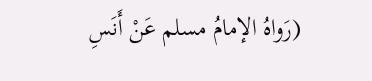(رَواهُ الإمامُ مسلم عَنْ أَنَسِ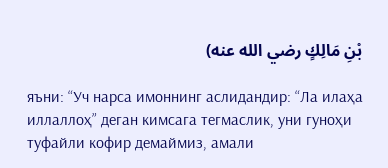بْنِ مَالِكٍ رضي الله عنه)

яъни: “Уч нарса имоннинг аслидандир: “Ла илаҳа иллаллоҳ” деган кимсага тегмаслик, уни гуноҳи туфайли кофир демаймиз, амали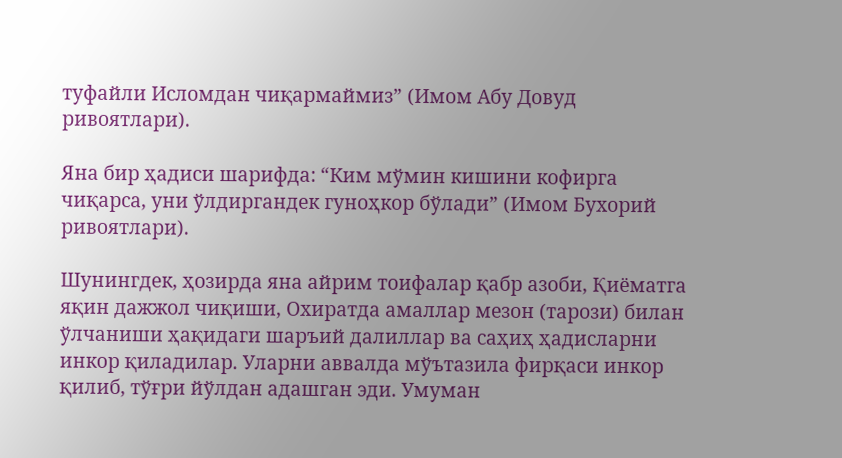туфайли Исломдан чиқармаймиз” (Имом Абу Довуд ривоятлари).

Яна бир ҳадиси шарифда: “Ким мўмин кишини кофирга чиқарса, уни ўлдиргандек гуноҳкор бўлади” (Имом Бухорий ривоятлари).

Шунингдек, ҳозирда яна айрим тоифалар қабр азоби, Қиёматга яқин дажжол чиқиши, Охиратда амаллар мезон (тарози) билан ўлчаниши ҳақидаги шаръий далиллар ва саҳиҳ ҳадисларни инкор қиладилар. Уларни аввалда мўътазила фирқаси инкор қилиб, тўғри йўлдан адашган эди. Умуман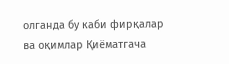олганда бу каби фирқалар ва оқимлар Қиёматгача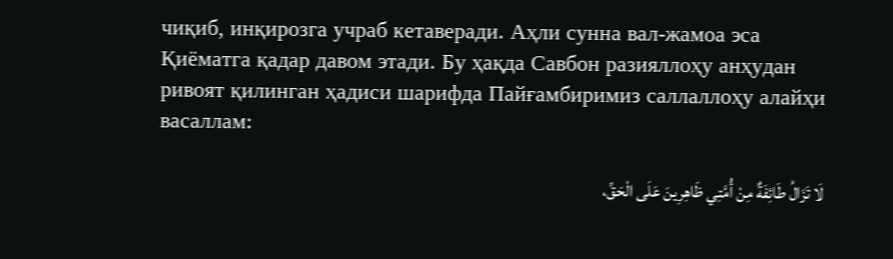чиқиб, инқирозга учраб кетаверади. Аҳли сунна вал-жамоа эса Қиёматга қадар давом этади. Бу ҳақда Савбон разияллоҳу анҳудан ривоят қилинган ҳадиси шарифда Пайғамбиримиз саллаллоҳу алайҳи васаллам:

لَا تَزَالُ طَائِفَةٌ مِنْ أُمَّتِي ظَاهِرِينَ عَلَى الْحَقِّ،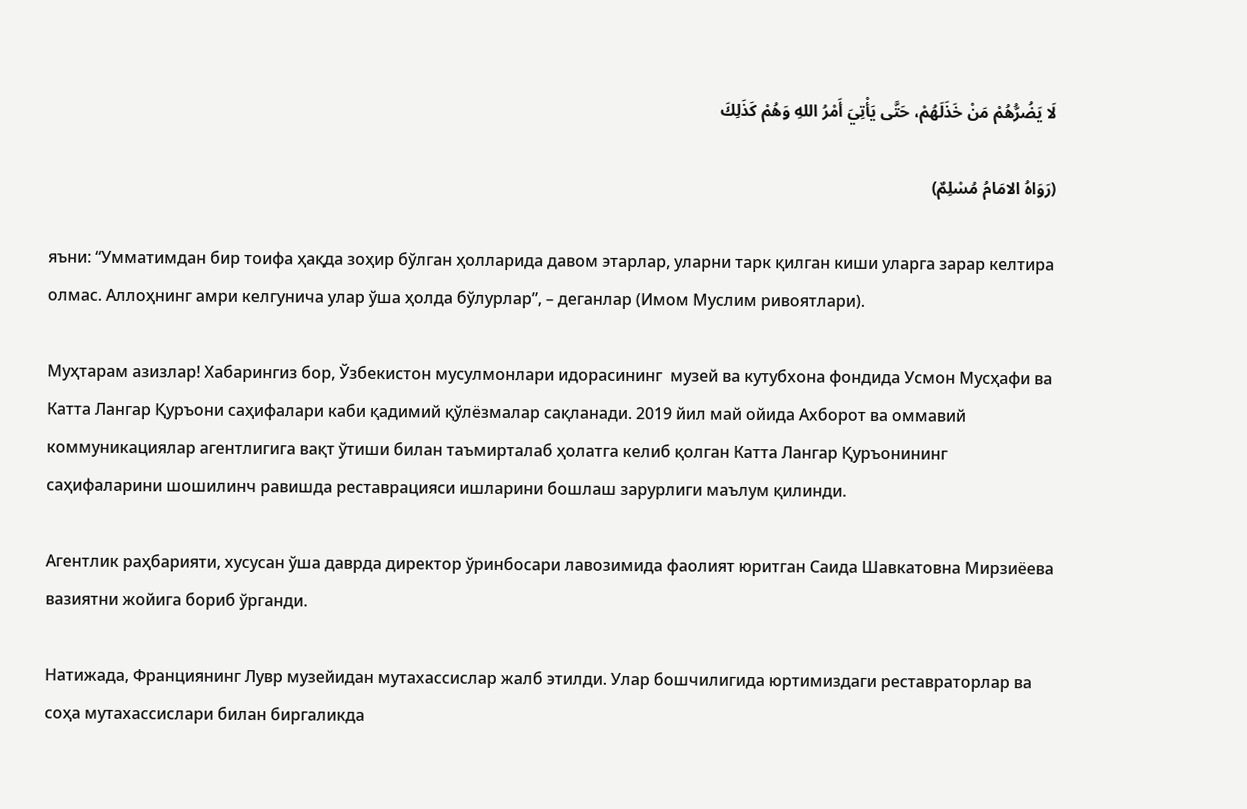لَا يَضُرُّهُمْ مَنْ خَذَلَهُمْ، حَتَّى يَأْتِيَ أَمْرُ اللهِ وَهُمْ كَذَلِكَ

(رَوَاهُ الامَامُ مُسْلِمٌ)

яъни: “Умматимдан бир тоифа ҳақда зоҳир бўлган ҳолларида давом этарлар, уларни тарк қилган киши уларга зарар келтира олмас. Аллоҳнинг амри келгунича улар ўша ҳолда бўлурлар”, – деганлар (Имом Муслим ривоятлари).

Муҳтарам азизлар! Хабарингиз бор, Ўзбекистон мусулмонлари идорасининг  музей ва кутубхона фондида Усмон Мусҳафи ва Катта Лангар Қуръони саҳифалари каби қадимий қўлёзмалар сақланади. 2019 йил май ойида Ахборот ва оммавий коммуникациялар агентлигига вақт ўтиши билан таъмирталаб ҳолатга келиб қолган Катта Лангар Қуръонининг саҳифаларини шошилинч равишда реставрацияси ишларини бошлаш зарурлиги маълум қилинди.

Агентлик раҳбарияти, хусусан ўша даврда директор ўринбосари лавозимида фаолият юритган Саида Шавкатовна Мирзиёева вазиятни жойига бориб ўрганди.

Натижада, Франциянинг Лувр музейидан мутахассислар жалб этилди. Улар бошчилигида юртимиздаги реставраторлар ва соҳа мутахассислари билан биргаликда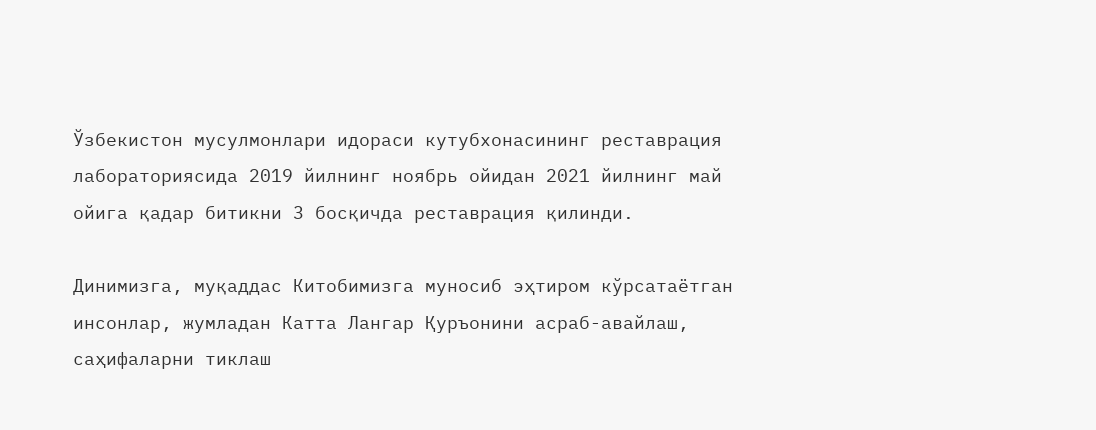Ўзбекистон мусулмонлари идораси кутубхонасининг реставрация лабораториясида 2019 йилнинг ноябрь ойидан 2021 йилнинг май ойига қадар битикни 3 босқичда реставрация қилинди.

Динимизга, муқаддас Китобимизга муносиб эҳтиром кўрсатаётган инсонлар, жумладан Катта Лангар Қуръонини асраб-авайлаш, саҳифаларни тиклаш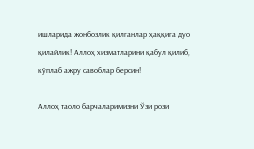ишларида жонбозлик қилганлар ҳаққига дуо қилайлик! Аллоҳ хизматларини қабул қилиб, кўплаб ажру савоблар берсин!

Аллоҳ таоло барчаларимизни Ўзи рози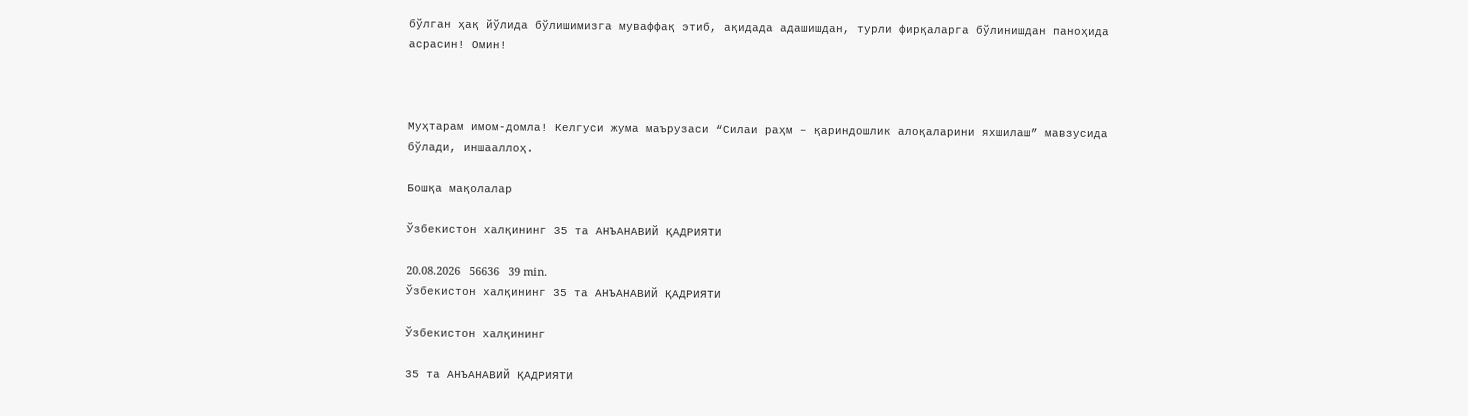бўлган ҳақ йўлида бўлишимизга муваффақ этиб, ақидада адашишдан, турли фирқаларга бўлинишдан паноҳида асрасин! Омин!



Муҳтарам имом-домла! Келгуси жума маърузаси “Силаи раҳм – қариндошлик алоқаларини яхшилаш” мавзусида бўлади, иншааллоҳ.

Бошқа мақолалар

Ўзбекистон халқининг 35 та АНЪАНАВИЙ ҚАДРИЯТИ

20.08.2026   56636   39 min.
Ўзбекистон халқининг 35 та АНЪАНАВИЙ ҚАДРИЯТИ

Ўзбекистон халқининг

35 та АНЪАНАВИЙ ҚАДРИЯТИ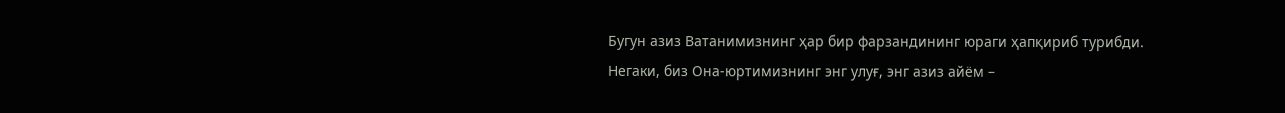Бугун азиз Ватанимизнинг ҳар бир фарзандининг юраги ҳапқириб турибди. Негаки, биз Она-юртимизнинг энг улуғ, энг азиз айём –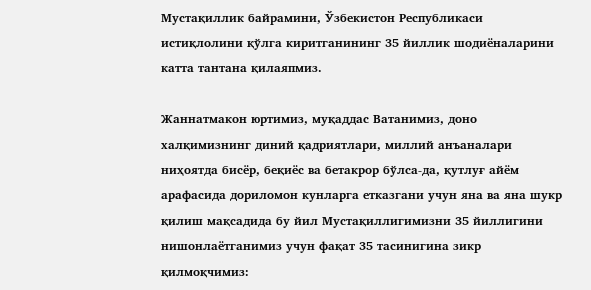Мустақиллик байрамини, Ўзбекистон Республикаси истиқлолини қўлга киритганининг 35 йиллик шодиёналарини катта тантана қилаяпмиз.

Жаннатмакон юртимиз, муқаддас Ватанимиз, доно халқимизнинг диний қадриятлари, миллий анъаналари ниҳоятда бисёр, беқиёс ва бетакрор бўлса-да, қутлуғ айём арафасида дориломон кунларга етказгани учун яна ва яна шукр қилиш мақсадида бу йил Мустақиллигимизни 35 йиллигини нишонлаётганимиз учун фақат 35 тасинигина зикр қилмоқчимиз: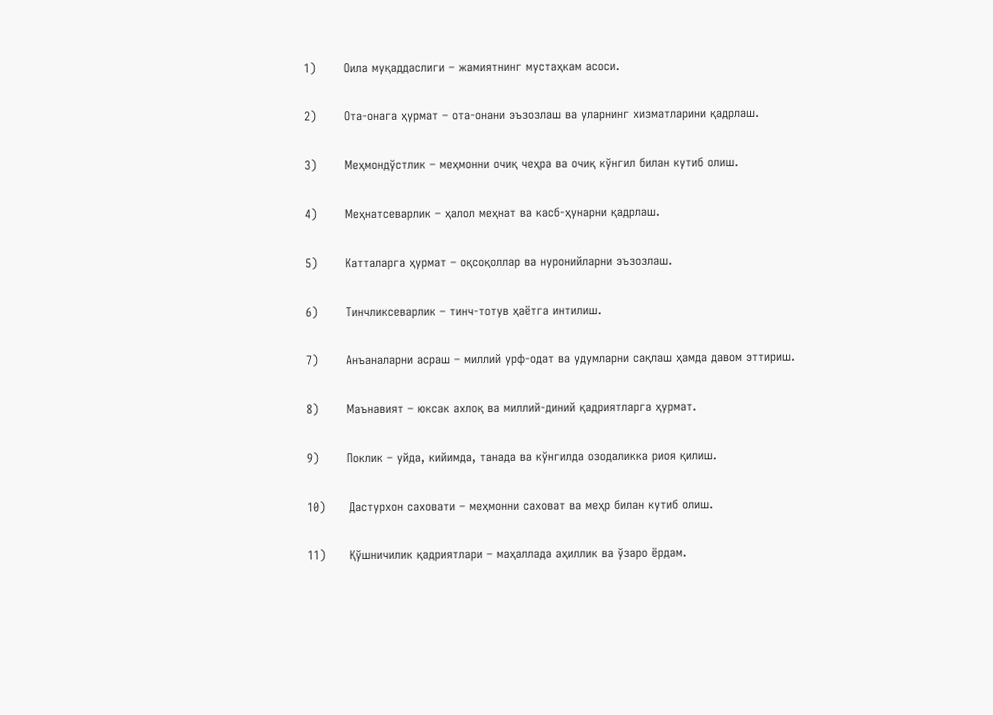1)       Оила муқаддаслиги – жамиятнинг мустаҳкам асоси.

2)       Ота-онага ҳурмат – ота-онани эъзозлаш ва уларнинг хизматларини қадрлаш.

3)       Меҳмондўстлик – меҳмонни очиқ чеҳра ва очиқ кўнгил билан кутиб олиш.

4)       Меҳнатсеварлик – ҳалол меҳнат ва касб-ҳунарни қадрлаш.

5)       Катталарга ҳурмат – оқсоқоллар ва нуронийларни эъзозлаш.

6)       Тинчликсеварлик – тинч-тотув ҳаётга интилиш.

7)       Анъаналарни асраш – миллий урф-одат ва удумларни сақлаш ҳамда давом эттириш.

8)       Маънавият – юксак ахлоқ ва миллий-диний қадриятларга ҳурмат.

9)       Поклик – уйда, кийимда, танада ва кўнгилда озодаликка риоя қилиш.

10)      Дастурхон саховати – меҳмонни саховат ва меҳр билан кутиб олиш.

11)      Қўшничилик қадриятлари – маҳаллада аҳиллик ва ўзаро ёрдам.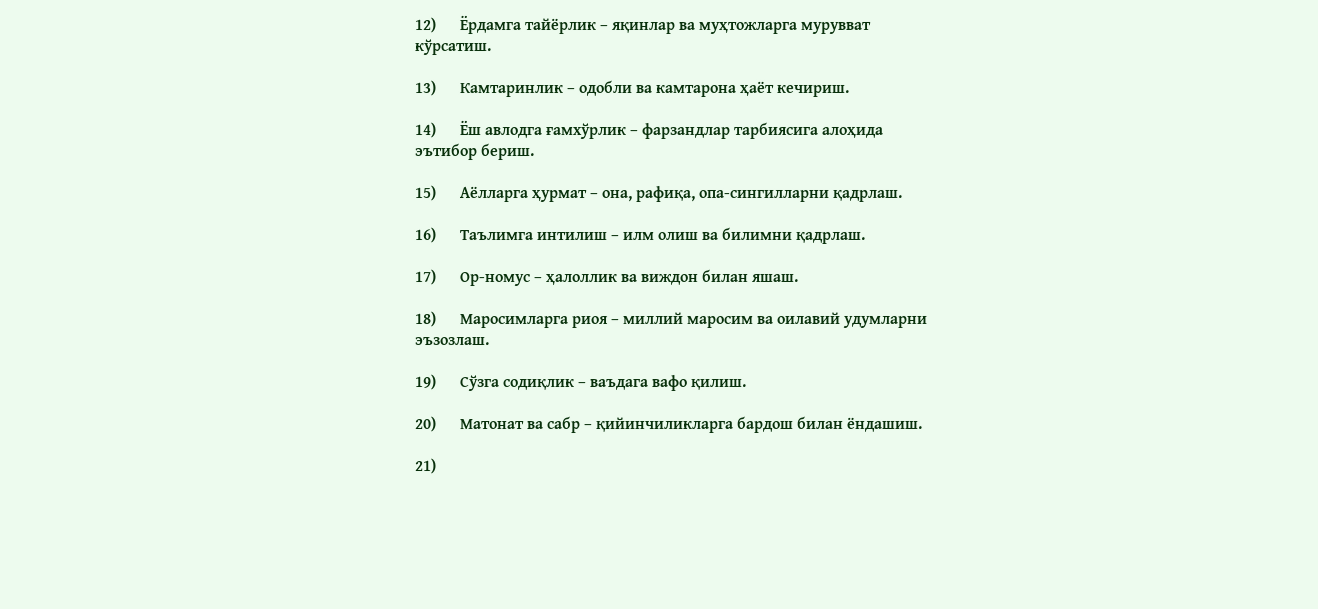12)      Ёрдамга тайёрлик – яқинлар ва муҳтожларга мурувват кўрсатиш.

13)      Камтаринлик – одобли ва камтарона ҳаёт кечириш.

14)      Ёш авлодга ғамхўрлик – фарзандлар тарбиясига алоҳида эътибор бериш.

15)      Аёлларга ҳурмат – она, рафиқа, опа-сингилларни қадрлаш.

16)      Таълимга интилиш – илм олиш ва билимни қадрлаш.

17)      Ор-номус – ҳалоллик ва виждон билан яшаш.

18)      Маросимларга риоя – миллий маросим ва оилавий удумларни эъзозлаш.

19)      Сўзга содиқлик – ваъдага вафо қилиш.

20)      Матонат ва сабр – қийинчиликларга бардош билан ёндашиш.

21)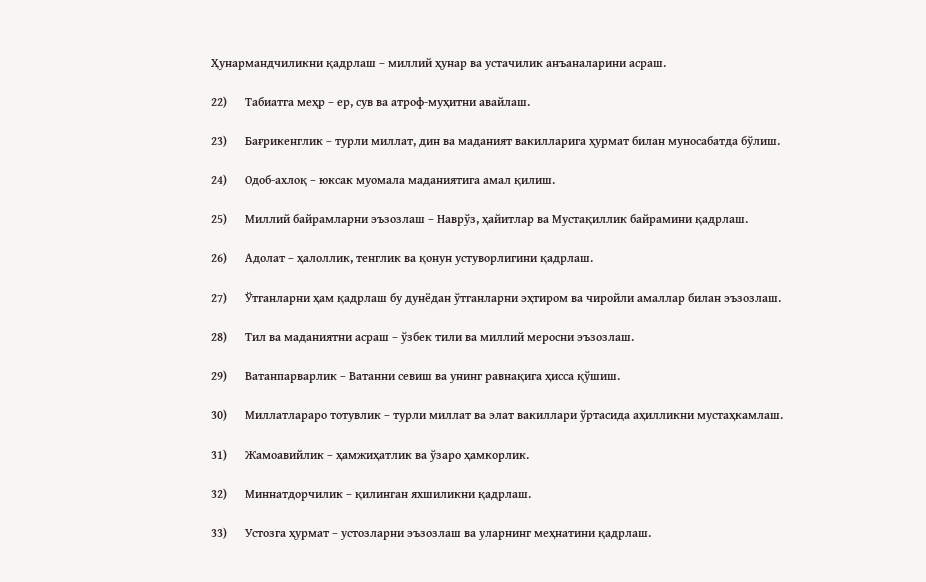Ҳунармандчиликни қадрлаш – миллий ҳунар ва устачилик анъаналарини асраш.

22)      Табиатга меҳр – ер, сув ва атроф-муҳитни авайлаш.

23)      Бағрикенглик – турли миллат, дин ва маданият вакилларига ҳурмат билан муносабатда бўлиш.

24)      Одоб-ахлоқ – юксак муомала маданиятига амал қилиш.

25)      Миллий байрамларни эъзозлаш – Наврўз, ҳайитлар ва Мустақиллик байрамини қадрлаш.

26)      Адолат – ҳалоллик, тенглик ва қонун устуворлигини қадрлаш.

27)      Ўтганларни ҳам қадрлаш бу дунёдан ўтганларни эҳтиром ва чиройли амаллар билан эъзозлаш.

28)      Тил ва маданиятни асраш – ўзбек тили ва миллий меросни эъзозлаш.

29)      Ватанпарварлик – Ватанни севиш ва унинг равнақига ҳисса қўшиш.

30)      Миллатлараро тотувлик – турли миллат ва элат вакиллари ўртасида аҳилликни мустаҳкамлаш.

31)      Жамоавийлик – ҳамжиҳатлик ва ўзаро ҳамкорлик.

32)      Миннатдорчилик – қилинган яхшиликни қадрлаш.

33)      Устозга ҳурмат – устозларни эъзозлаш ва уларнинг меҳнатини қадрлаш.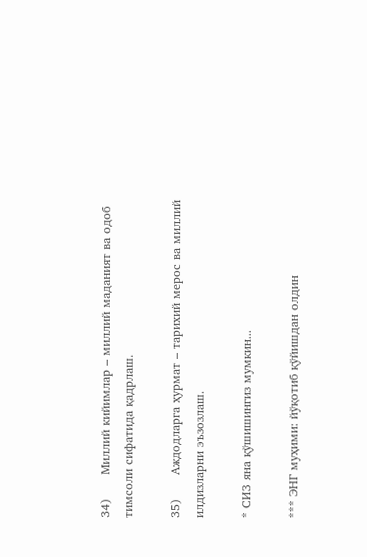34)      Миллий кийимлар – миллий маданият ва одоб тимсоли сифатида қадрлаш.

35)      Аждодларга ҳурмат – тарихий мерос ва миллий илдизларни эъзозлаш.

* СИЗ яна қўшишингиз мумкин...

*** ЭНГ муҳими: йўқотиб қўйишдан олдин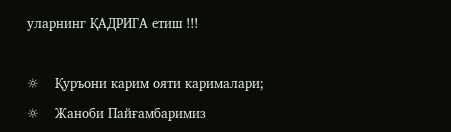уларнинг ҚАДРИГА етиш !!!



☼    Қуръони карим ояти карималари;

☼    Жаноби Пайғамбаримиз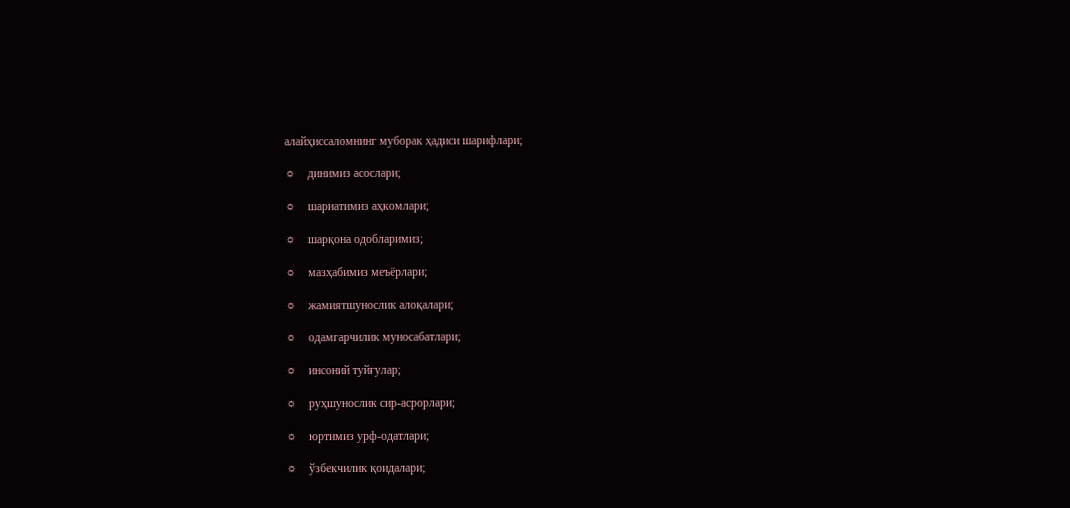алайҳиссаломнинг муборак ҳадиси шарифлари;

☼    динимиз асослари;

☼    шариатимиз аҳкомлари;

☼    шарқона одобларимиз;

☼    мазҳабимиз меъёрлари;

☼    жамиятшунослик алоқалари;

☼    одамгарчилик муносабатлари;

☼    инсоний туйғулар;

☼    руҳшунослик сир-асрорлари;

☼    юртимиз урф-одатлари;

☼    ўзбекчилик қоидалари;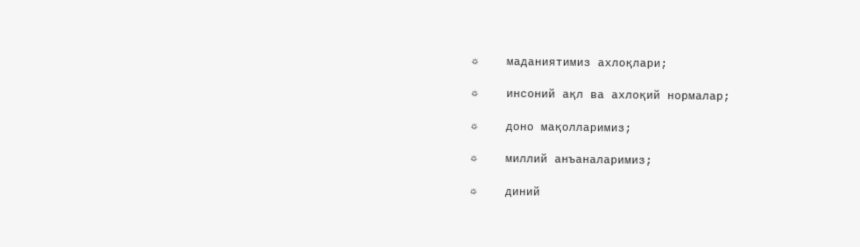☼    маданиятимиз ахлоқлари;

☼    инсоний ақл ва ахлоқий нормалар;

☼    доно мақолларимиз;

☼    миллий анъаналаримиз;

☼    диний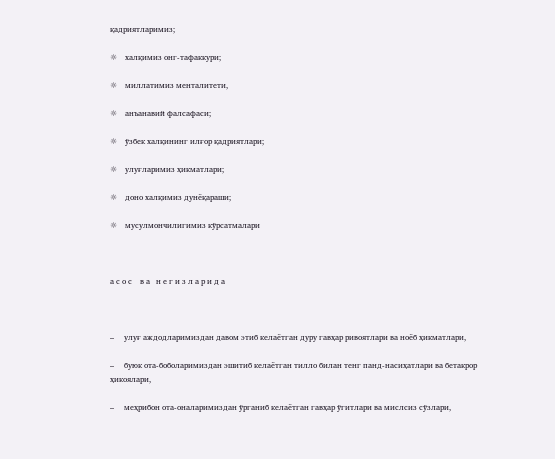қадриятларимиз;

☼    халқимиз онг-тафаккури;

☼    миллатимиз менталитети,

☼    анъанавий фалсафаси;

☼    ўзбек халқининг илғор қадриятлари;

☼    улуғларимиз ҳикматлари;

☼    доно халқимиз дунёқараши;

☼    мусулмончилигимиз кўрсатмалари



а с о с    в а   н е г и з л а р и д а



–     улуғ аждодларимиздан давом этиб келаётган дуру гавҳар ривоятлари ва ноёб ҳикматлари,

–     буюк ота-боболаримиздан эшитиб келаётган тилло билан тенг панд-насиҳатлари ва бетакрор ҳикоялари,

–     меҳрибон ота-оналаримиздан ўрганиб келаётган гавҳар ўгитлари ва мислсиз сўзлари,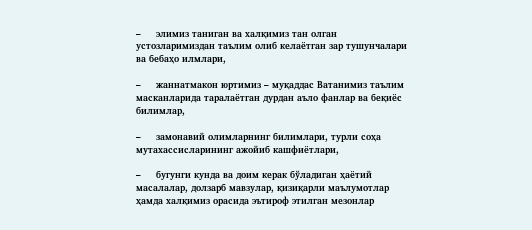–     элимиз таниган ва халқимиз тан олган устозларимиздан таълим олиб келаётган зар тушунчалари ва бебаҳо илмлари,

–     жаннатмакон юртимиз – муқаддас Ватанимиз таълим масканларида таралаётган дурдан аъло фанлар ва беқиёс билимлар,

–     замонавий олимларнинг билимлари, турли соҳа мутахассисларининг ажойиб кашфиётлари,

–     бугунги кунда ва доим керак бўладиган ҳаётий масалалар, долзарб мавзулар, қизиқарли маълумотлар ҳамда халқимиз орасида эътироф этилган мезонлар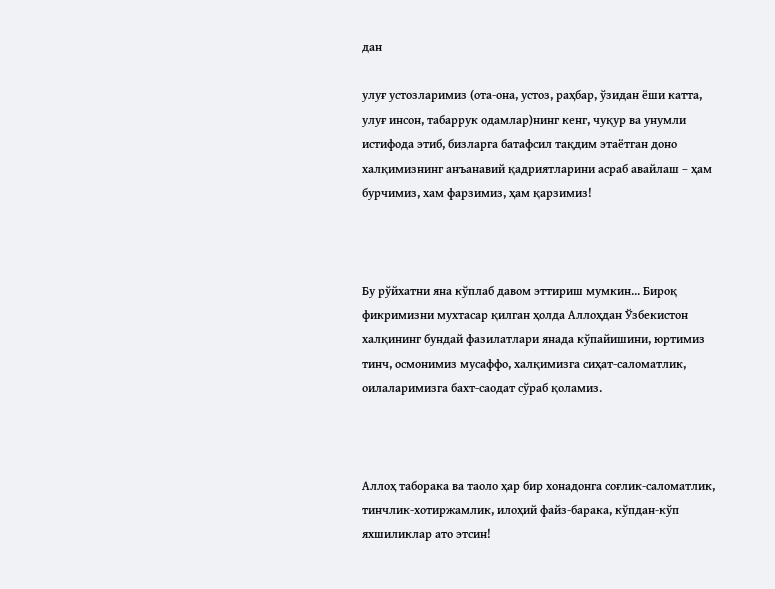дан

улуғ устозларимиз (ота-она, устоз, раҳбар, ўзидан ёши катта, улуғ инсон, табаррук одамлар)нинг кенг, чуқур ва унумли истифода этиб, бизларга батафсил тақдим этаётган доно халқимизнинг анъанавий қадриятларини асраб авайлаш – ҳам бурчимиз, хам фарзимиз, ҳам қарзимиз!



Бу рўйхатни яна кўплаб давом эттириш мумкин... Бироқ фикримизни мухтасар қилган ҳолда Аллоҳдан Ўзбекистон халқининг бундай фазилатлари янада кўпайишини, юртимиз тинч, осмонимиз мусаффо, халқимизга сиҳат-саломатлик, оилаларимизга бахт-саодат сўраб қоламиз.



Аллоҳ таборака ва таоло ҳар бир хонадонга соғлик-саломатлик, тинчлик-хотиржамлик, илоҳий файз-барака, кўпдан-кўп яхшиликлар ато этсин!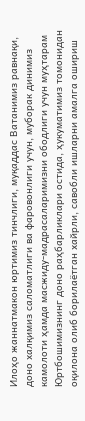Илоҳо жаннатмакон юртимиз тинчлиги, муқаддас Ватанимиз равнақи, доно халқимиз саломатлиги ва фаровонлиги учун, муборак динимиз камолоти ҳамда масжиду-мадрасаларимизни ободлиги учун муҳтарам Юртбошимизнинг доно раҳбарликлари остида, ҳукуматимиз томонидан оқилона олиб борилаётган хайрли, савобли ишларни амалга ошириш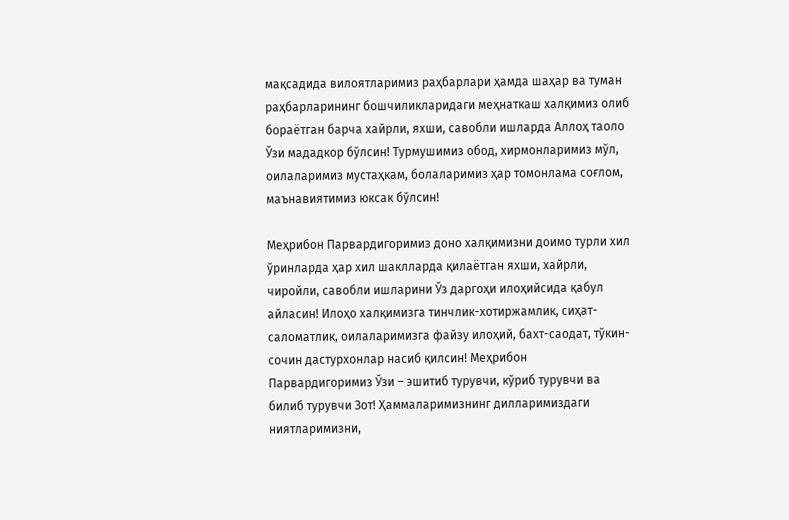мақсадида вилоятларимиз раҳбарлари ҳамда шаҳар ва туман раҳбарларининг бошчиликларидаги меҳнаткаш халқимиз олиб бораётган барча хайрли, яхши, савобли ишларда Аллоҳ таоло Ўзи мададкор бўлсин! Турмушимиз обод, хирмонларимиз мўл, оилаларимиз мустаҳкам, болаларимиз ҳар томонлама соғлом, маънавиятимиз юксак бўлсин!

Меҳрибон Парвардигоримиз доно халқимизни доимо турли хил ўринларда ҳар хил шаклларда қилаётган яхши, хайрли, чиройли, савобли ишларини Ўз даргоҳи илоҳийсида қабул айласин! Илоҳо халқимизга тинчлик-хотиржамлик, сиҳат-саломатлик, оилаларимизга файзу илоҳий, бахт-саодат, тўкин-сочин дастурхонлар насиб қилсин! Меҳрибон Парвардигоримиз Ўзи – эшитиб турувчи, кўриб турувчи ва билиб турувчи Зот! Ҳаммаларимизнинг дилларимиздаги ниятларимизни,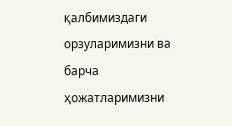қалбимиздаги орзуларимизни ва барча ҳожатларимизни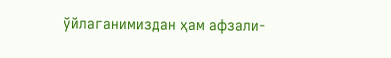ўйлаганимиздан ҳам афзали-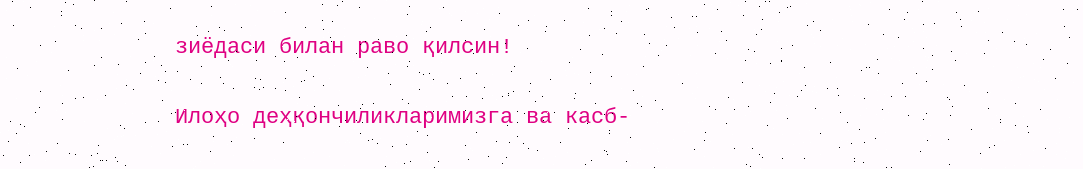зиёдаси билан раво қилсин!

Илоҳо деҳқончиликларимизга ва касб-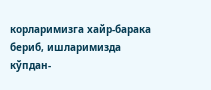корларимизга хайр-барака бериб, ишларимизда кўпдан-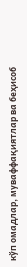кўп омадлар, муваффақиятлар ва беҳисоб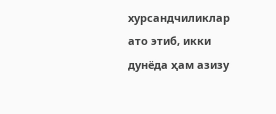хурсандчиликлар ато этиб, икки дунёда ҳам азизу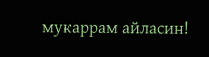мукаррам айласин!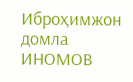Иброҳимжон домла ИНОМОВ